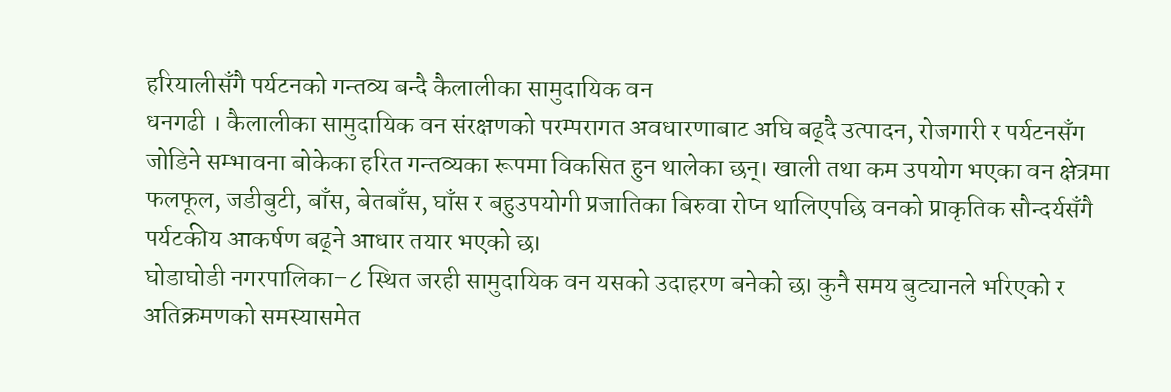हरियालीसँगै पर्यटनको गन्तव्य बन्दै कैलालीका सामुदायिक वन
धनगढी । कैलालीका सामुदायिक वन संरक्षणको परम्परागत अवधारणाबाट अघि बढ्दै उत्पादन, रोजगारी र पर्यटनसँग जोडिने सम्भावना बोकेका हरित गन्तव्यका रूपमा विकसित हुन थालेका छन्। खाली तथा कम उपयोग भएका वन क्षेत्रमा फलफूल, जडीबुटी, बाँस, बेतबाँस, घाँस र बहुउपयोगी प्रजातिका बिरुवा रोप्न थालिएपछि वनको प्राकृतिक सौन्दर्यसँगै पर्यटकीय आकर्षण बढ्ने आधार तयार भएको छ।
घोडाघोडी नगरपालिका–८ स्थित जरही सामुदायिक वन यसको उदाहरण बनेको छ। कुनै समय बुट्यानले भरिएको र अतिक्रमणको समस्यासमेत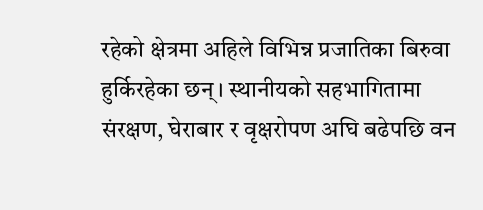रहेको क्षेत्रमा अहिले विभिन्न प्रजातिका बिरुवा हुर्किरहेका छन्। स्थानीयको सहभागितामा संरक्षण, घेराबार र वृक्षरोपण अघि बढेपछि वन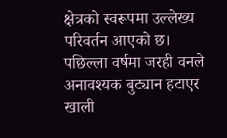क्षेत्रको स्वरूपमा उल्लेख्य परिवर्तन आएको छ।
पछिल्ला वर्षमा जरही वनले अनावश्यक बुट्यान हटाएर खाली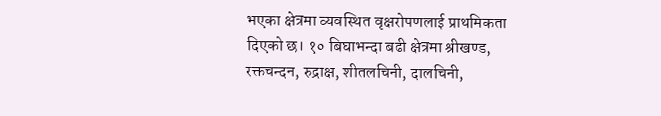भएका क्षेत्रमा व्यवस्थित वृक्षरोपणलाई प्राथमिकता दिएको छ। १० बिघाभन्दा बढी क्षेत्रमा श्रीखण्ड, रक्तचन्दन, रुद्राक्ष, शीतलचिनी, दालचिनी,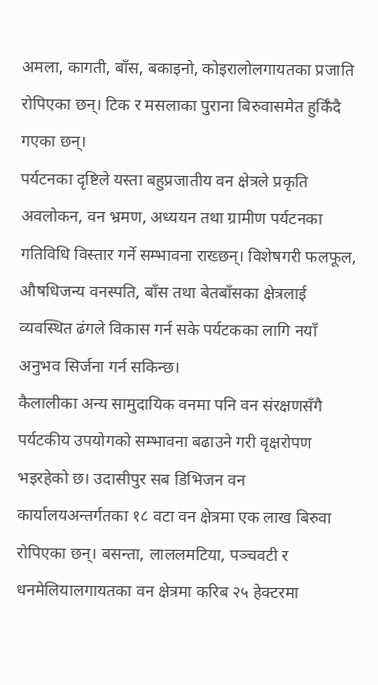अमला, कागती, बाँस, बकाइनो, कोइरालोलगायतका प्रजाति रोपिएका छन्। टिक र मसलाका पुराना बिरुवासमेत हुर्किँदै गएका छन्।
पर्यटनका दृष्टिले यस्ता बहुप्रजातीय वन क्षेत्रले प्रकृति अवलोकन, वन भ्रमण, अध्ययन तथा ग्रामीण पर्यटनका गतिविधि विस्तार गर्ने सम्भावना राख्छन्। विशेषगरी फलफूल, औषधिजन्य वनस्पति, बाँस तथा बेतबाँसका क्षेत्रलाई व्यवस्थित ढंगले विकास गर्न सके पर्यटकका लागि नयाँ अनुभव सिर्जना गर्न सकिन्छ।
कैलालीका अन्य सामुदायिक वनमा पनि वन संरक्षणसँगै पर्यटकीय उपयोगको सम्भावना बढाउने गरी वृक्षरोपण भइरहेको छ। उदासीपुर सब डिभिजन वन कार्यालयअन्तर्गतका १८ वटा वन क्षेत्रमा एक लाख बिरुवा रोपिएका छन्। बसन्ता, लाललमटिया, पञ्चवटी र धनमेलियालगायतका वन क्षेत्रमा करिब २५ हेक्टरमा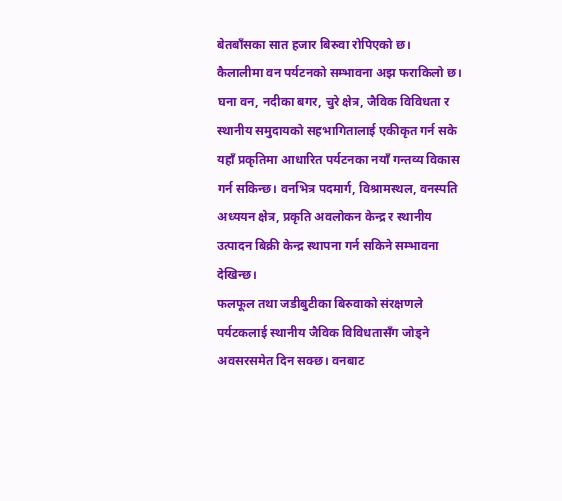बेतबाँसका सात हजार बिरुवा रोपिएको छ।
कैलालीमा वन पर्यटनको सम्भावना अझ फराकिलो छ। घना वन, नदीका बगर, चुरे क्षेत्र, जैविक विविधता र स्थानीय समुदायको सहभागितालाई एकीकृत गर्न सके यहाँ प्रकृतिमा आधारित पर्यटनका नयाँ गन्तव्य विकास गर्न सकिन्छ। वनभित्र पदमार्ग, विश्रामस्थल, वनस्पति अध्ययन क्षेत्र, प्रकृति अवलोकन केन्द्र र स्थानीय उत्पादन बिक्री केन्द्र स्थापना गर्न सकिने सम्भावना देखिन्छ।
फलफूल तथा जडीबुटीका बिरुवाको संरक्षणले पर्यटकलाई स्थानीय जैविक विविधतासँग जोड्ने अवसरसमेत दिन सक्छ। वनबाट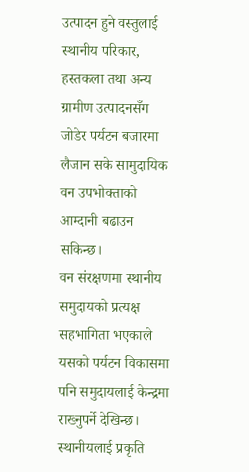उत्पादन हुने वस्तुलाई स्थानीय परिकार, हस्तकला तथा अन्य ग्रामीण उत्पादनसँग जोडेर पर्यटन बजारमा लैजान सके सामुदायिक वन उपभोक्ताको आम्दानी बढाउन सकिन्छ।
वन संरक्षणमा स्थानीय समुदायको प्रत्यक्ष सहभागिता भएकाले यसको पर्यटन विकासमा पनि समुदायलाई केन्द्रमा राख्नुपर्ने देखिन्छ। स्थानीयलाई प्रकृति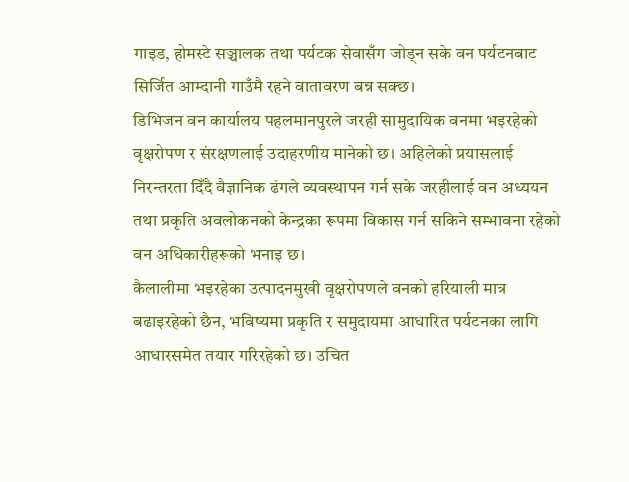गाइड, होमस्टे सञ्चालक तथा पर्यटक सेवासँग जोड्न सके वन पर्यटनबाट सिर्जित आम्दानी गाउँमै रहने वातावरण बन्न सक्छ।
डिभिजन वन कार्यालय पहलमानपुरले जरही सामुदायिक वनमा भइरहेको वृक्षरोपण र संरक्षणलाई उदाहरणीय मानेको छ। अहिलेको प्रयासलाई निरन्तरता दिँदै वैज्ञानिक ढंगले व्यवस्थापन गर्न सके जरहीलाई वन अध्ययन तथा प्रकृति अवलोकनको केन्द्रका रूपमा विकास गर्न सकिने सम्भावना रहेको वन अधिकारीहरूको भनाइ छ।
कैलालीमा भइरहेका उत्पादनमुखी वृक्षरोपणले वनको हरियाली मात्र बढाइरहेको छैन, भविष्यमा प्रकृति र समुदायमा आधारित पर्यटनका लागि आधारसमेत तयार गरिरहेको छ। उचित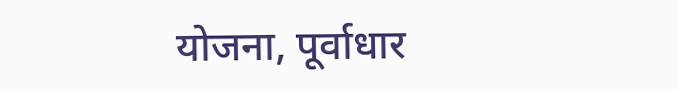योजना, पूर्वाधार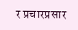र प्रचारप्रसार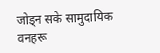जोड्न सके सामुदायिक वनहरू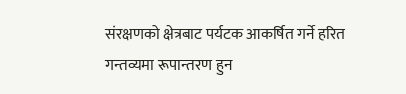संरक्षणको क्षेत्रबाट पर्यटक आकर्षित गर्ने हरित गन्तव्यमा रूपान्तरण हुन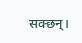सक्छन्।